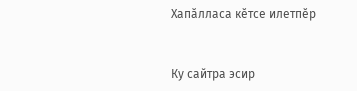Хапăлласа кĕтсе илетпĕр



Ку сайтра эсир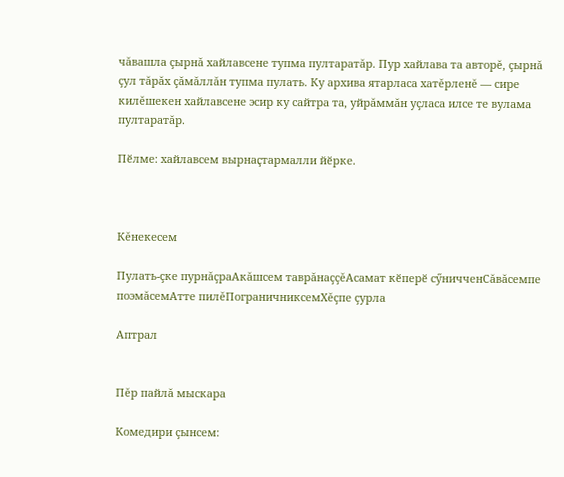чăвашла çырнă хайлавсене тупма пултаратăр. Пур хайлава та авторĕ, çырнă çул тăрăх çăмăллăн тупма пулать. Ку архива ятарласа хатĕрленĕ — сире килĕшекен хайлавсене эсир ку сайтра та, уйрăммăн уçласа илсе те вулама пултаратăр.

Пӗлме: хайлавсем вырнаҫтармалли йӗрке.



Кĕнекесем

Пулать-çке пурнăçраАкăшсем таврăнаççĕАсамат кӗперӗ сӳничченСăвăсемпе поэмăсемАтте пилĕПограничниксемХĕçпе çурла

Аптрал


Пĕр пайлă мыскара

Комедири çынсем: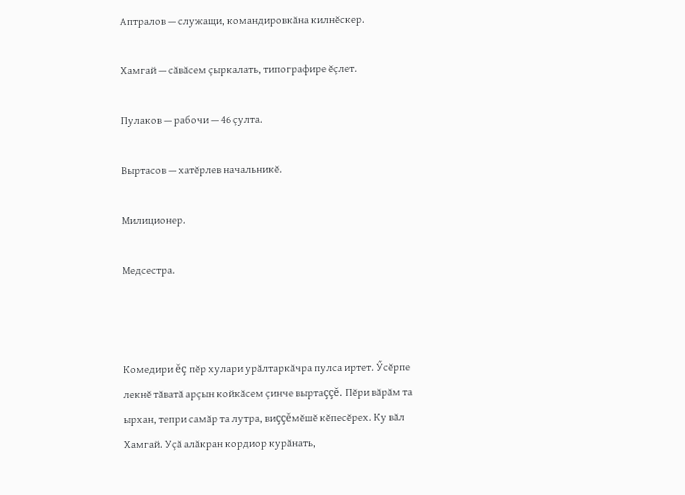Аптралов — служащи, командировкăна килнĕскер.

Хамгай — сăвăсем çыркалать, типографире ĕçлет.

Пулаков — рабочи — 46 çулта.

Выртасов — хатĕрлев начальникĕ.

Милиционер.

Медсестра.



Комедири ĕç пĕр хулари урăлтаркăчра пулса иртет. Ӳсĕрпе лекнĕ тăватă арçын койкăсем çинче выртаççĕ. Пĕри вăрăм та ырхан, тепри самăр та лутра, виççĕмĕшĕ кĕпесĕрех. Ку вăл Xамгай. Уçă алăкран кордиор курăнать,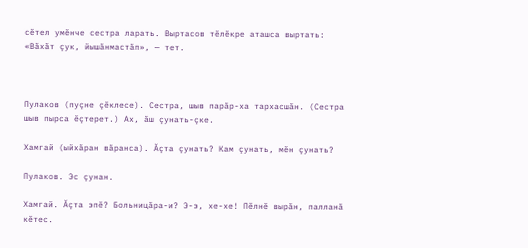сĕтел умĕнче сестра ларать. Выртасов тĕлĕкре аташса выртать: «Вăхăт çук, йышăнмастăп», — тет.



Пулаков (пуçне çĕклесе). Сестра, шыв парăр-ха тархасшăн. (Сестра шыв пырса ĕçтерет.) Ах, ăш çунать-çке.

Xамгай (ыйхăран вăранса). Ăçта çунать? Кам çунать, мĕн çунать?

Пулаков. Эс çунан.

Хамгай. Ăçта эпĕ? Больницăра-и? Э-э, хе-хе! Пĕлнĕ вырăн, палланă кĕтес.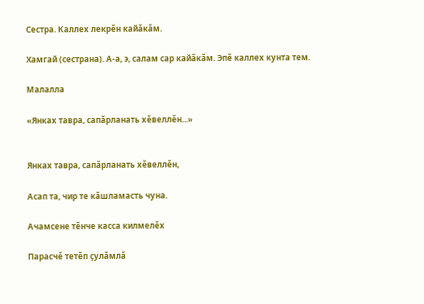Сестра. Каллех лекрĕн кайăкăм.

Хамгай (сестрана). А-а, э, салам сар кайăкăм. Эпĕ каллех кунта тем.

Малалла

«Янках тавра, сапăрланать хĕвеллĕн...»


Янках тавра, сапăрланать хĕвеллĕн,

Асап та, чир те кăшламасть чуна.

Ачамсене тĕнче касса килмелĕх

Парасчĕ тетĕп çулăмлă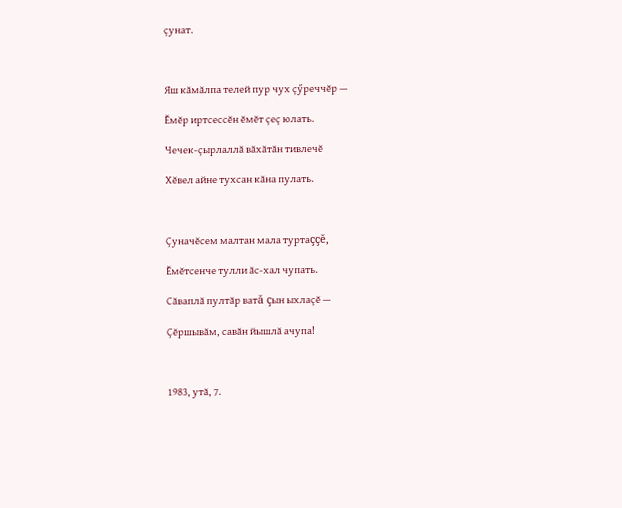çунат.



Яш кăмăлпа телей пур чух çӳреччĕр —

Ĕмĕр иртсессĕн ĕмĕт çеç юлать.

Чечек-çырлаллă вăхăтăн тивлечĕ

Хĕвел айне тухсан кăна пулать.



Çуначĕсем малтан мала туртаççĕ,

Ĕмĕтсенче тулли ăс-хал чупать.

Сăваплă пултăр ватă çын ыхлаçĕ —

Çĕршывăм, савăн йышлă ачупа!



1983, утă, 7.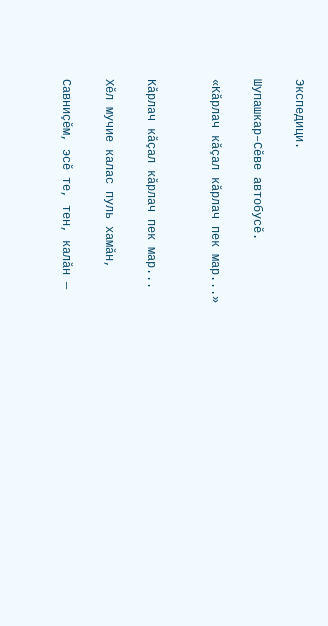Экспедици.

Шупашкар–Сĕве автобусĕ.

«Кăрлач кăçал кăрлач пек мар...»


Кăрлач кăçал кăрлач пек мар...

Хĕл мучие калас пуль хамăн,

Савниçĕм, эсĕ те, тен, калăн —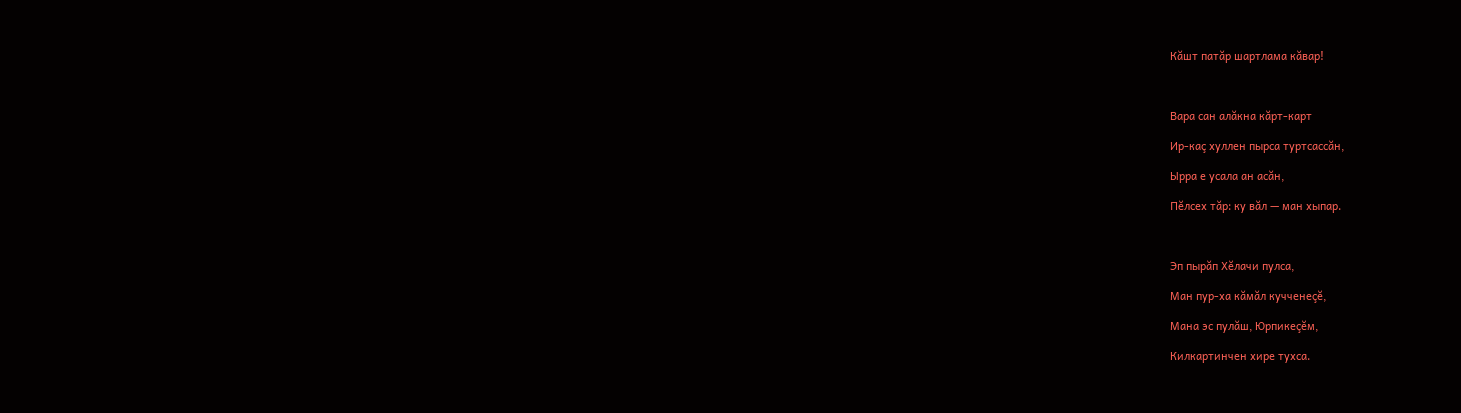Кăшт патăр шартлама кăвар!



Вара сан алăкна кăрт-карт

Ир-каç хуллен пырса туртсассăн,

Ырра е усала ан асăн,

Пĕлсех тăр: ку вăл — ман хыпар.



Эп пырăп Хĕлачи пулса,

Ман пур-ха кăмăл кучченеçĕ,

Мана эс пулăш, Юрпикеçĕм,

Килкартинчен хире тухса.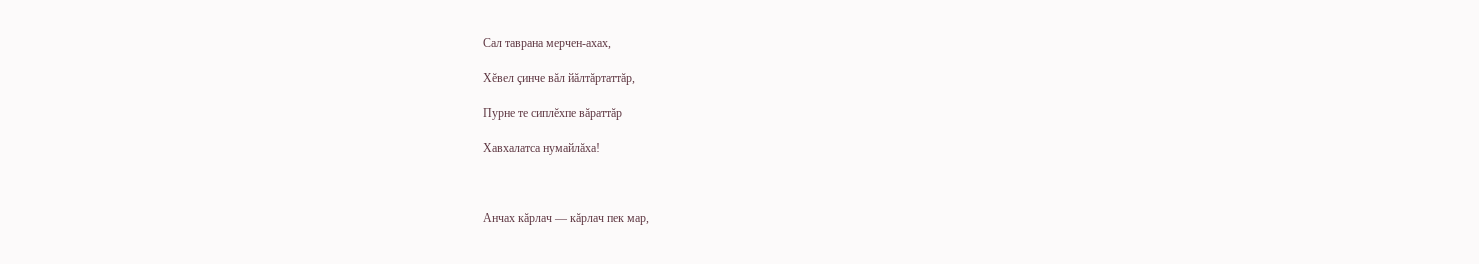Сал таврана мерчен-ахах,

Хĕвел çинче вăл йăлтăртаттăр,

Пурне те сиплĕхпе вăраттăр

Хавхалатса нумайлăха!



Анчах кăрлач — кăрлач пек мар,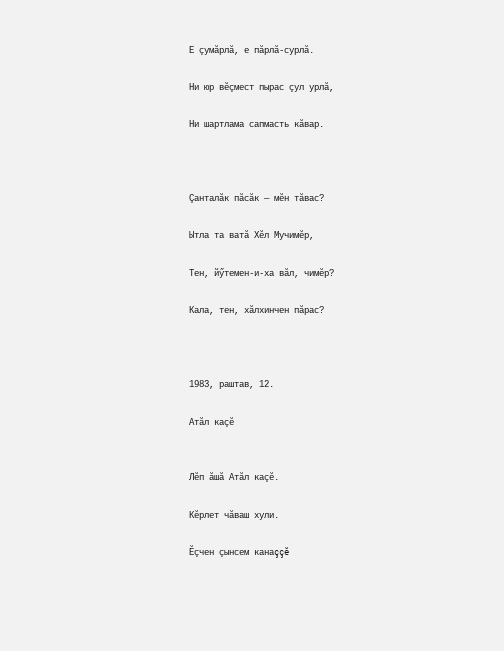Е çумăрлă, е пăрлă-сурлă.

Ни юр вĕçмест пырас çул урлă,

Ни шартлама сапмасть кăвар.



Çанталăк пăсăк — мĕн тăвас?

Ытла та ватă Хĕл Мучимĕр,

Тен, йӳтемен-и-ха вăл, чимĕр?

Кала, тен, хăлхинчен пăрас?



1983, раштав, 12.

Атăл каçĕ


Лĕп ăшă Атăл каçĕ.

Кĕрлет чăваш хули.

Ĕçчен çынсем канаççĕ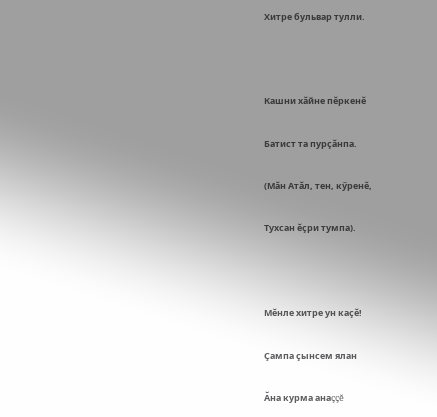Хитре бульвар тулли.



Кашни хăйне пĕркенĕ

Батист та пурçăнпа.

(Мăн Атăл, тен, кӳренĕ,

Тухсан ĕçри тумпа).



Мĕнле хитре ун каçĕ!

Çампа çынсем ялан

Ăна курма анаççĕ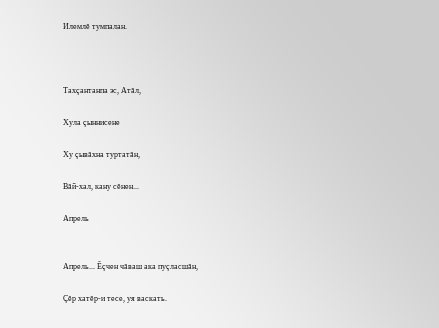Илемлĕ тумпалан.



Тахçантанпа эс, Атăл,

Хула çыннисене

Ху çывăхна туртатăн,

Вăй-хал, кану сĕнен...

Апрель


Апрель... Ĕçчен чăваш ака пуçласшăн,

Çĕр хатĕр-и тесе, уя васкать.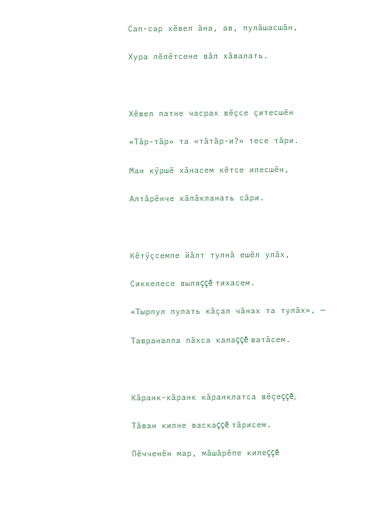Сап-сар хĕвел ăна, ав, пулăшасшăн,

Хура пĕлĕтсене вăл хăвалать.



Хĕвел патне часрах вĕçсе çитесшĕн

«Тăр-тăр» та «тăтăр-и?» тесе тăри.

Ман кӳршĕ хăнасем кĕтсе илесшĕн,

Алтăрĕнче кăпăкланать сăри.



Кĕтӳçсемпе йăлт тулнă ешĕл улăх,

Сиккелесе выляççĕ тихасем.

«Тырпул пулать кăçал чăнах та тулăх», —

Тавраналла пăхса калаççĕ ватăсем.



Кăранк-кăранк кăранклатса вĕçеççĕ,

Тăван килне васкаççĕ тăрисем.

Пĕчченĕн мар, мăшăрĕпе килеççĕ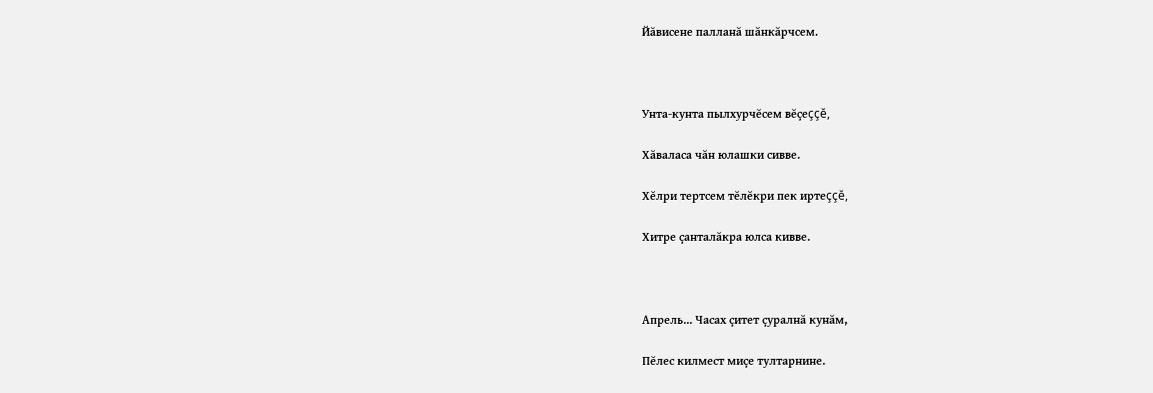Йăвисене палланă шăнкăрчсем.



Унта-кунта пылхурчĕсем вĕçеççĕ,

Хăваласа чăн юлашки сивве.

Хĕлри тертсем тĕлĕкри пек иртеççĕ,

Хитре çанталăкра юлса кивве.



Апрель... Часах çитет çуралнă кунăм,

Пĕлес килмест миçе тултарнине.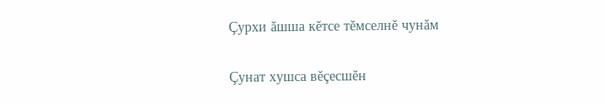Çурхи ăшша кĕтсе тĕмселнĕ чунăм

Çунат хушса вĕçесшĕн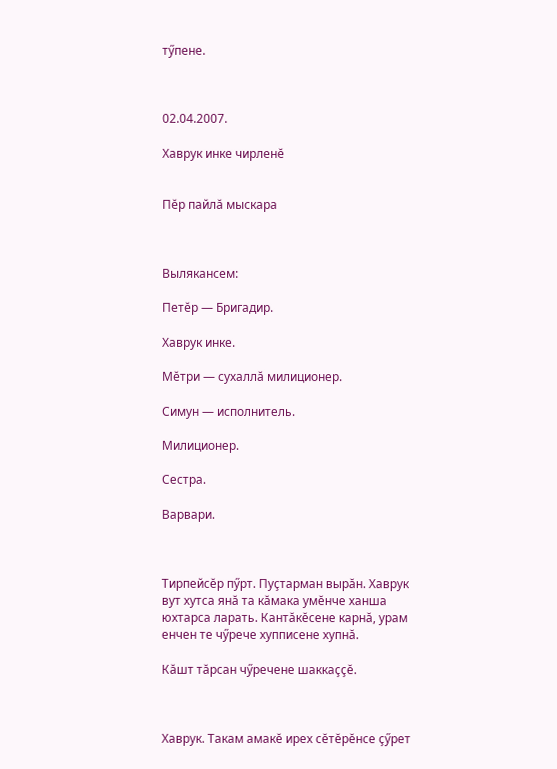тӳпене.



02.04.2007.

Хаврук инке чирленĕ


Пĕр пайлă мыскара



Вылякансем:

Петĕр — Бригадир.

Хаврук инке.

Мĕтри — сухаллă милиционер.

Симун — исполнитель.

Милиционер.

Сестра.

Варвари.



Тирпейсĕр пӳрт. Пуçтарман вырăн. Xаврук вут хутса янă та кăмака умĕнче ханша юхтарса ларать. Кантăкĕсене карнă, урам енчен те чӳрече хупписене хупнă.

Кăшт тăрсан чӳречене шаккаççĕ.



Хаврук. Такам амакĕ ирех сĕтĕрĕнсе çӳрет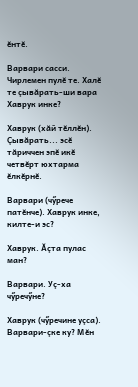ĕнтĕ.

Варвари сасси. Чирлемен пулĕ те. Халĕ те çывăрать-ши вара Хаврук инке?

Хаврук (хăй тĕллĕн). Çывăрать... эсĕ тăриччен эпĕ икĕ четвĕрт юхтарма ĕлкĕрнĕ.

Варвари (чӳрече патĕнче). Хаврук инке, килте-и эс?

Хаврук. Ăçта пулас ман?

Варвари. Уç-ха чӳречӳне?

Хаврук (чӳречине уçса). Варвари-çке ку? Мĕн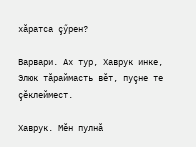хăратса çӳрен?

Варвари. Ах тур, Хаврук инке, Элюк тăраймасть вĕт, пуçне те çĕклеймест.

Хаврук. Мĕн пулнă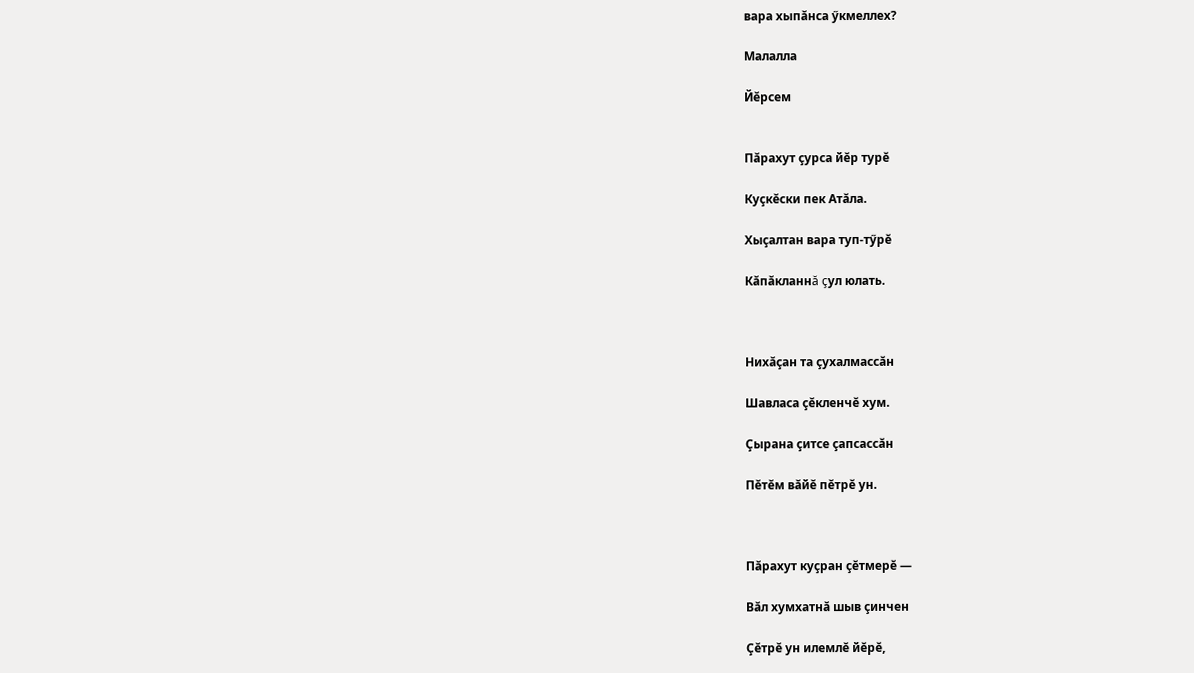вара хыпăнса ӳкмеллех?

Малалла

Йĕрсем


Пăрахут çурса йĕр турĕ

Куçкĕски пек Атăла.

Хыçалтан вара туп-тӳрĕ

Кăпăкланнă çул юлать.



Нихăçан та çухалмассăн

Шавласа çĕкленчĕ хум.

Çырана çитсе çапсассăн

Пĕтĕм вăйĕ пĕтрĕ ун.



Пăрахут куçран çĕтмерĕ —

Вăл хумхатнă шыв çинчен

Çĕтрĕ ун илемлĕ йĕрĕ,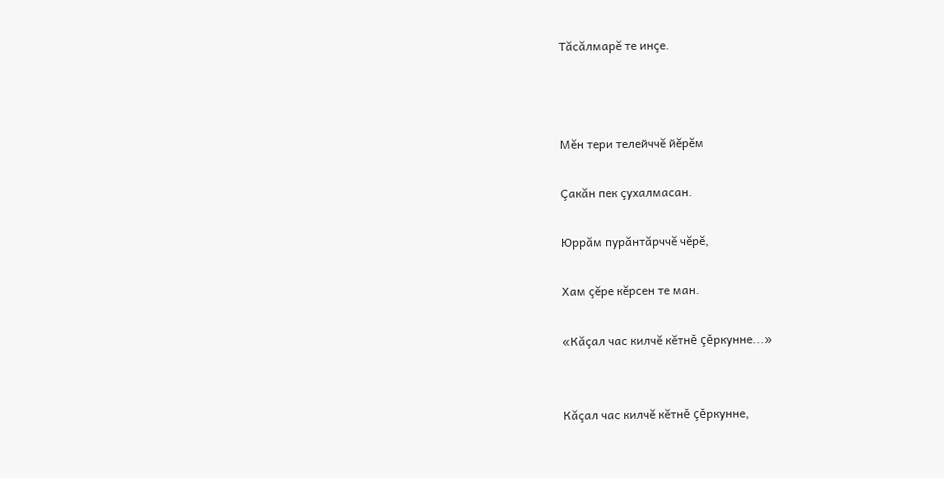Тăсăлмарĕ те инçе.



Мĕн тери телейччĕ йĕрĕм

Çакăн пек çухалмасан.

Юррăм пурăнтăрччĕ чĕрĕ,

Хам çĕре кĕрсен те ман.

«Кăçал час килчĕ кĕтнĕ çĕркунне...»


Кăçал час килчĕ кĕтнĕ çĕркунне,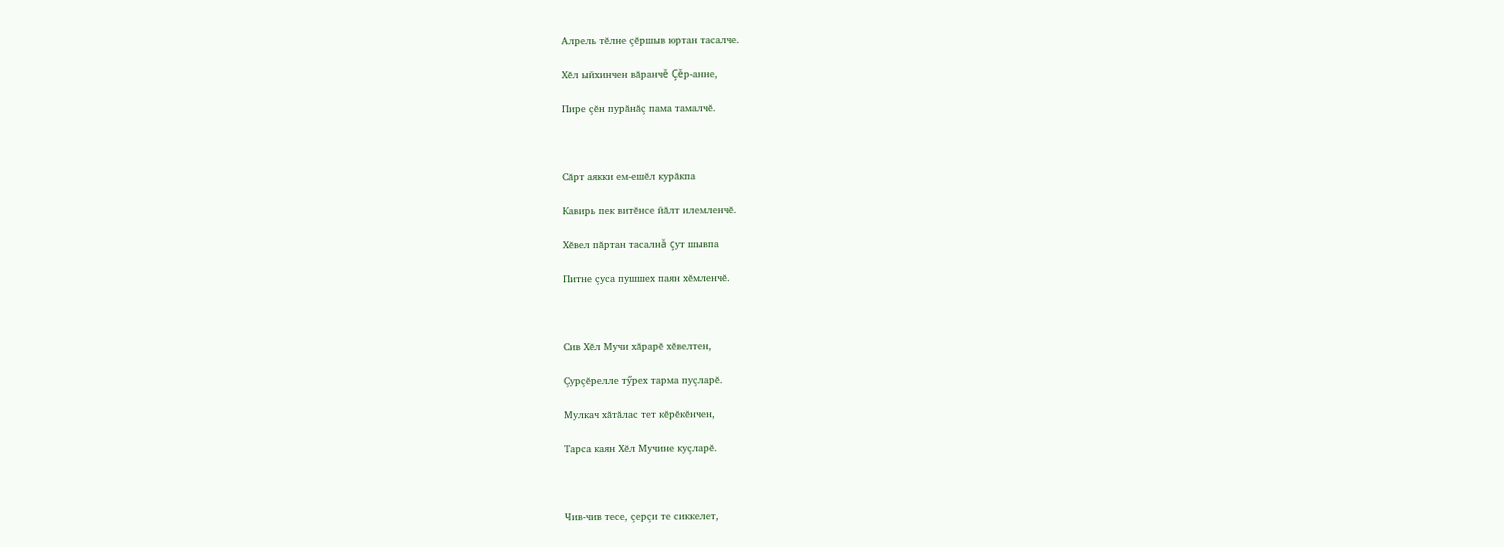Алрель тĕлне çĕршыв юртан тасалче.

Хĕл ыйхинчен вăранчĕ Çĕр-анне,

Пире çĕн пурăнăç пама тамалчĕ.



Сăрт аякки ем-ешĕл курăкпа

Кавирь пек витĕнсе йăлт илемленчĕ.

Хĕвел пăртан тасалнă çут шывпа

Питне çуса пушшех паян хĕмленчĕ.



Сив Хĕл Мучи хăрарĕ хĕвелтен,

Çурçĕрелле тӳрех тарма пуçларĕ.

Мулкач хăтăлас тет кĕрĕкĕнчен,

Тарса каян Хĕл Мучине куçларĕ.



Чив-чив тесе, çерçи те сиккелет,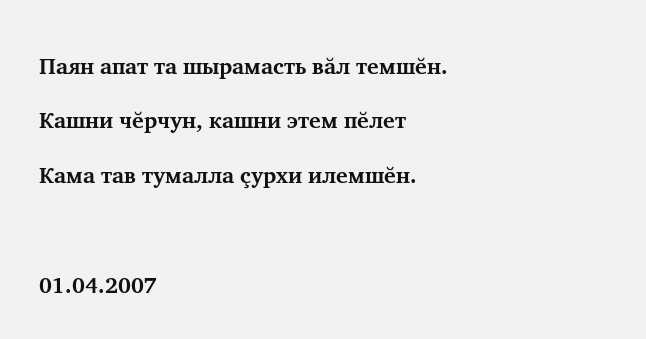Паян апат та шырамасть вăл темшĕн.

Кашни чĕрчун, кашни этем пĕлет

Кама тав тумалла çурхи илемшĕн.



01.04.2007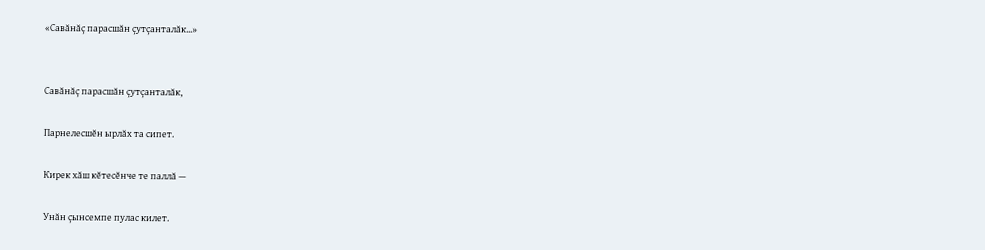«Савăнăç парасшăн çутçанталăк...»


Савăнăç парасшăн çутçанталăк,

Парнелесшĕн ырлăх та сипет.

Кирек хăш кĕтесĕнче те паллă —

Унăн çынсемпе пулас килет.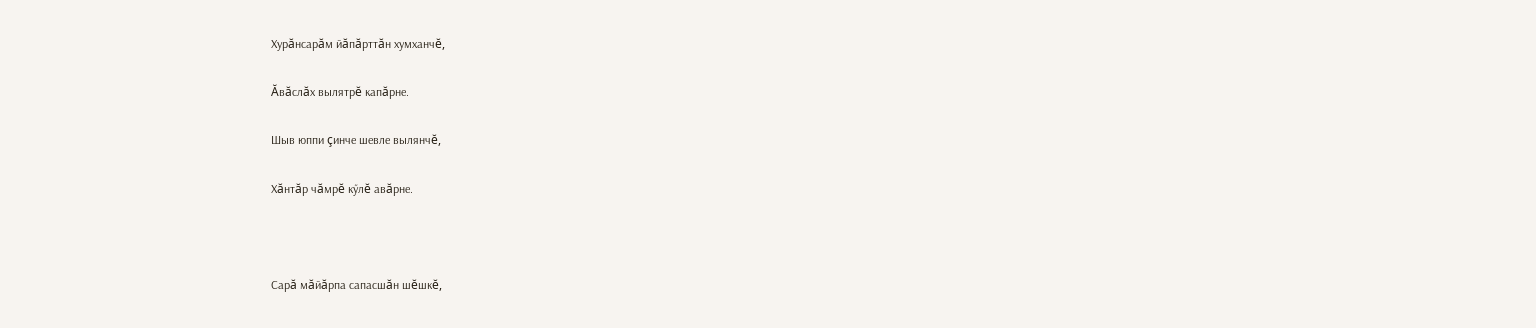Хурăнсарăм йăпăрттăн хумханчĕ,

Ăвăслăх вылятрĕ капăрне.

Шыв юппи çинче шевле вылянчĕ,

Хăнтăр чăмрĕ кӳлĕ авăрне.



Сарă мăйăрпа сапасшăн шĕшкĕ,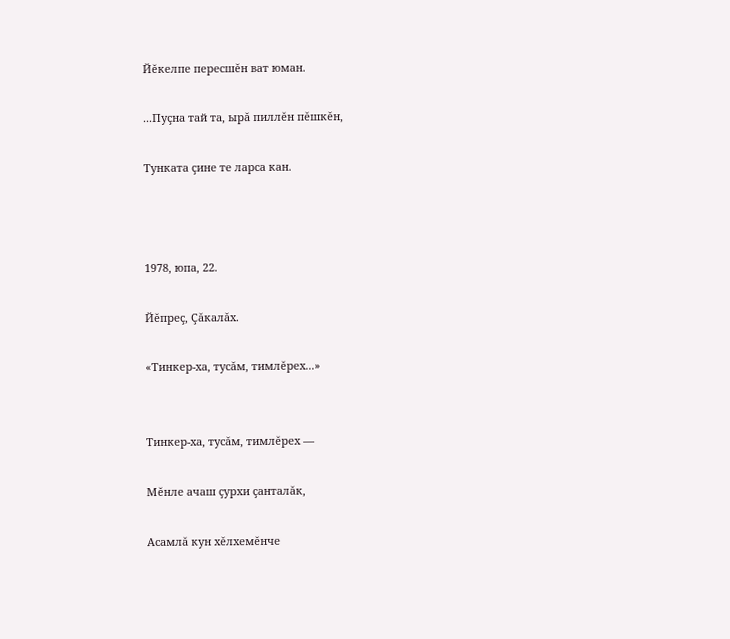Йĕкелпе пересшĕн ват юман.

...Пуçна тай та, ырă пиллĕн пĕшкĕн,

Тунката çине те ларса кан.



1978, юпа, 22.

Йĕпреç, Çăкалăх.

«Тинкер-ха, тусăм, тимлĕрех...»


Тинкер-ха, тусăм, тимлĕрех —

Мĕнле ачаш çурхи çанталăк,

Асамлă кун хĕлхемĕнче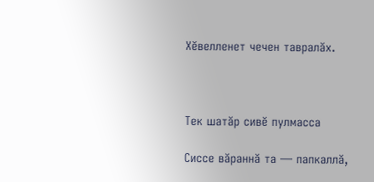Хĕвелленет чечен тавралăх.



Тек шатăр сивĕ пулмасса

Сиссе вăраннă та — папкаллă,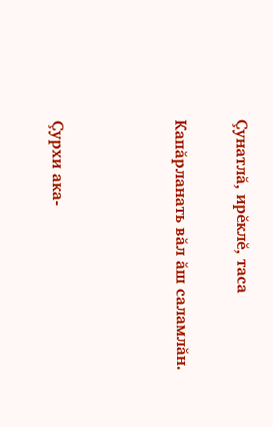Çунатлă, ирĕклĕ, таса

Капăрланать вăл ăш саламлăн.



Çурхи ака-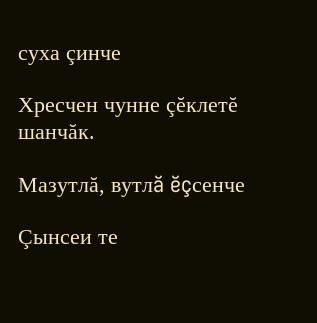суха çинче

Хресчен чунне çĕклетĕ шанчăк.

Мазутлă, вутлă ĕçсенче

Çынсеи те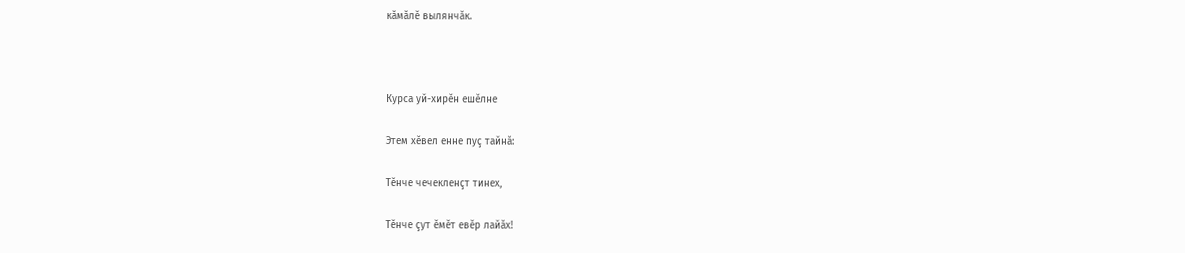кăмăлĕ вылянчăк.



Курса уй-хирĕн ешĕлне

Этем хĕвел енне пуç тайнă:

Тĕнче чечекленçт тинех,

Тĕнче çут ĕмĕт евĕр лайăх!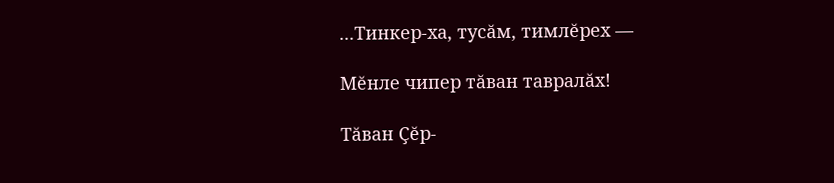...Тинкер-ха, тусăм, тимлĕрех —

Мĕнле чипер тăван тавралăх!

Тăван Çĕр-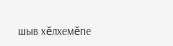шыв хĕлхемĕпе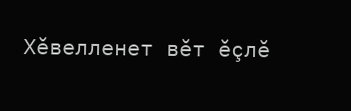Хĕвелленет вĕт ĕçлĕ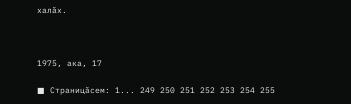халăх.



1975, ака, 17

■ Страницăсем: 1... 249 250 251 252 253 254 255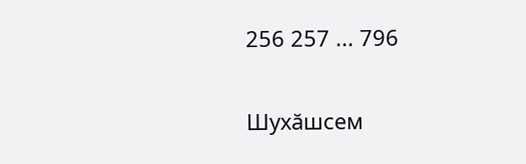256 257 ... 796

Шухăшсем